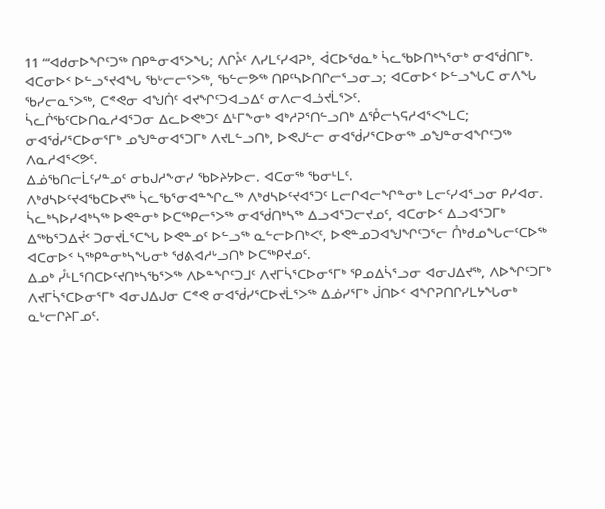11 “‘ᐊᑯᓂᐅᖏᑦᑐᖅ ᑎᑭᓐᓂᐊᕐᐳᖓ; ᐱᒋᔧᑦ ᐱᓯᒪᑦᓯᐊᕈᒃ, ᐋᑕᐅᖁᓇᒃ ᓵᓚᖃᐅᑎᒃᓴᕐᓂᒃ ᓂᐊᖂᑎᒥᒃ.
ᐊᑕᓂᐅᑉ ᐅᓪᓗᕐᔪᐊᖓ ᖃᒡᓕᓕᕐᐳᖅ, ᖃᓪᓕᕗᖅ ᑎᑭᑦᓴᐅᑎᒋᓕᕐᓗᓂᓗ; ᐊᑕᓂᐅᑉ ᐅᓪᓗᖓᑕ ᓂᐱᖓ ᖃᓯᓕᓇᕐᐳᖅ, ᑕᕝᕙᓂ ᐊᖑᑏᑦ ᐊᔪᖏᑦᑐᐊᓗᐃᑦ ᓂᐱᓕᐊᓘᔪᒫᕐᐳᑦ.
ᓵᓚᒌᖃᑦᑕᐅᑎᓇᓱᐊᕐᑐᓂ ᐃᓚᐅᕙᒃᑐᑦ ᐃᒻᒥᖕᓂᒃ ᐊᒃᓱᕈᕐᑎᓪᓗᑎᒃ ᐃᕾᓕᓴᕋᓱᐊᕐᐸᖕᒪᑕ; ᓂᐊᖂᓯᕐᑕᐅᓂᕐᒥᒃ ᓄᖑᓐᓂᐊᕐᑐᒥᒃ ᐱᔪᒪᓪᓗᑎᒃ, ᐅᕙᒍᓪᓕ ᓂᐊᖂᓯᕐᑕᐅᓂᖅ ᓄᖑᓐᓂᐊᖏᑦᑐᖅ ᐱᓇᓱᐊᕐᐸᕗᑦ.
ᐃᓅᖃᑎᓕᒫᑦᓯᓐᓄᑦ ᓂᑲᒍᓱᖕᓂᓯ ᖃᐅᔨᔭᐅᓕ. ᐊᑕᓂᖅ ᖃᓂᒻᒪᑦ.
ᐱᒃᑯᓴᐅᑦᔪᐊᖃᑕᐅᔪᖅ ᓵᓚᖃᕐᓂᐊᓐᖏᓚᖅ ᐱᒃᑯᓴᐅᑦᔪᐊᕐᑐᑦ ᒪᓕᒋᐊᓕᖏᓐᓂᒃ ᒪᓕᑦᓯᐊᕐᓗᓂ ᑭᓯᐊᓂ.
ᓵᓚᒃᓴᐅᓯᐊᒃᓴᖅ ᐅᕙᓐᓂᒃ ᐅᑕᖅᑭᓕᕐᐳᖅ ᓂᐊᖂᑎᒃᓴᖅ ᐃᓗᐊᕐᑐᓕᔪᓄᑦ, ᐊᑕᓂᐅᑉ ᐃᓗᐊᕐᑐᒥᒃ ᐃᖅᑲᕐᑐᐃᔫᑉ ᑐᓂᔪᒫᕐᑕᖓ ᐅᕙᓐᓄᑦ ᐅᓪᓗᖅ ᓇᓪᓕᐅᑎᒃᐸᑦ, ᐅᕙᓐᓄᑐᐊᖑᖏᑦᑐᕐᓕ ᑍᒃᑯᓄᖓᓕᑦᑕᐅᖅ ᐊᑕᓂᐅᑉ ᓴᖅᑭᓐᓂᒃᓴᖓᓂᒃ ᖁᕕᐊᓱᒡᓗᑎᒃ ᐅᑕᖅᑭᔪᓄᑦ.
ᐃᓄᒃ ᓮᒻᒪᕐᑎᑕᐅᑦᔪᑎᒃᓴᖃᕐᐳᖅ ᐱᐅᓐᖏᑦᑐᒧᑦ ᐱᔪᒥᓵᕐᑕᐅᓂᕐᒥᒃ ᕿᓄᐃᓵᕐᓗᓂ ᐊᓂᒍᐃᔪᖅ, ᐱᐅᖏᑦᑐᒥᒃ ᐱᔪᒥᓵᕐᑕᐅᓂᕐᒥᒃ ᐊᓂᒍᐃᒍᓂ ᑕᕝᕙ ᓂᐊᖂᓯᕐᑕᐅᔪᒫᕐᐳᖅ ᐃᓅᓯᕐᒥᒃ ᒎᑎᐅᑉ ᐊᖏᕈᑎᒋᓯᒪᔭᖓᓂᒃ ᓇᒡᓕᒋᔨᒥᓄᑦ.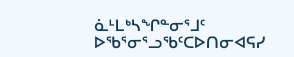ᓈᒻᒪᒃᓴᖏᓐᓂᕐᒧᑦ ᐅᖃᕐᓂᕐᓗᖃᑦᑕᐅᑎᓂᐊᕋᓯ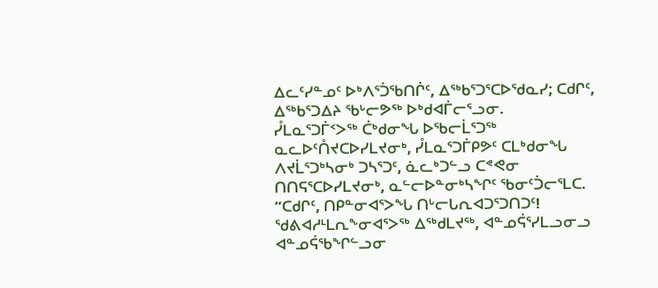ᐃᓚᑦᓯᓐᓄᑦ ᐅᒃᐱᕐᑑᖃᑎᒌᑦ, ᐃᖅᑲᕐᑐᕐᑕᐅᖁᓇᓯ; ᑕᑯᒋᑦ, ᐃᖅᑲᕐᑐᐃᔨ ᖃᒡᓕᕗᖅ ᐅᒃᑯᐊᒦᓕᕐᓗᓂ.
ᓮᒪᓇᕐᑐᒦᑉᐳᖅ ᑖᒃᑯᓂᖓ ᐅᖃᓕᒫᕐᑐᖅ ᓇᓚᐅᑦᑍᔪᑕᐅᓯᒪᔪᓂᒃ, ᓮᒪᓇᕐᑐᒦᑭᕗᑦ ᑕᒪᒃᑯᓂᖓ ᐱᔪᒫᕐᑐᒃᓴᓂᒃ ᑐᓴᕐᑐᑦ, ᓈᓚᒃᑐᓪᓗ ᑕᕝᕙᓂ ᑎᑎᕋᕐᑕᐅᓯᒪᔪᓂᒃ, ᓇᓪᓕᐅᓐᓂᒃᓴᖏᑦ ᖃᓂᑦᑑᓕᕐᒪᑕ.
“ᑕᑯᒋᑦ, ᑎᑭᓐᓂᐊᕐᐳᖓ ᑎᒡᓕᒐᕆᐊᑐᕐᑐᑎᑐᑦ! ᖁᕕᐊᓱᒻᒪᕆᖕᓂᐊᕐᐳᖅ ᐃᖅᑯᒪᔪᖅ, ᐊᓐᓄᕌᕐᓯᒪᓗᓂᓗ ᐊᓐᓄᕌᖃᖏᓪᓗᓂ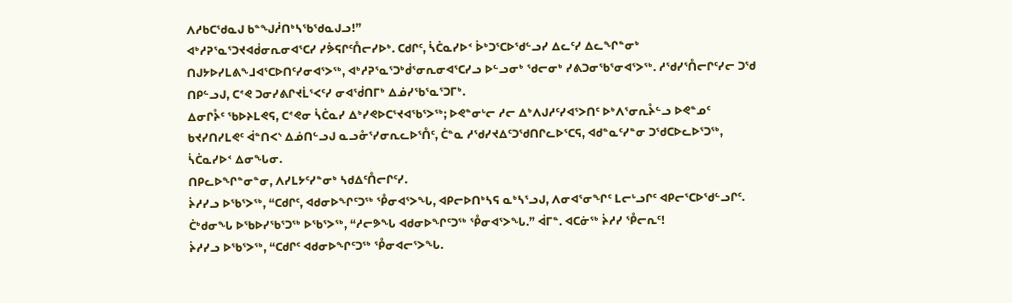ᐱᓱᑲᑕᖁᓇᒍ ᑲᓐᖑᓲᑎᒃᓴᖃᖁᓇᒍᓗ!”
ᐊᒃᓱᕈᕐᓇᕐᑐᔪᐊᑰᓂᕆᓂᐊᕐᑕᓯ ᓯᕘᕋᒋᑦᑍᓕᓯᐅᒃ. ᑕᑯᒋᑦ, ᓵᑖᓇᓯᐅᑉ ᐆᒃᑐᕐᑕᐅᖁᓪᓗᓯ ᐃᓚᑦᓯ ᐃᓚᖏᓐᓂᒃ ᑎᒍᔭᐅᓯᒪᕕᖕᒧᐊᕐᑕᐅᑎᑦᓯᓂᐊᕐᐳᖅ, ᐊᒃᓱᕈᕐᓇᕐᑐᒃᑰᕐᓂᕆᓂᐊᕐᑕᓯᓗ ᐅᓪᓗᓂᒃ ᖁᓕᓂᒃ ᓯᕕᑐᓂᖃᕐᓂᐊᕐᐳᖅ. ᓱᖁᓯᕐᑍᓕᒋᑦᓯᓕ ᑐᖁ ᑎᑭᓪᓗᒍ, ᑕᕝᕙ ᑐᓂᓯᕕᒋᔪᒫᕐᐸᑦᓯ ᓂᐊᖂᑎᒥᒃ ᐃᓅᓯᖃᕐᓇᕐᑐᒥᒃ.
ᐃᓂᒋᔧᑦ ᖃᐅᔨᒪᕙᕋ, ᑕᕝᕙᓂ ᓵᑖᓇᓯ ᐃᒃᓯᕙᐅᑕᕐᔪᐊᖃᕐᐳᖅ; ᐅᕙᓐᓂᒡᓕ ᓱᓕ ᐃᒃᐱᒍᓱᑦᓯᐊᕐᐳᑎᑦ ᐅᒃᐱᕐᓂᕆᔧᓪᓗ ᐅᕙᓐᓄᑦ ᑲᔪᓯᑎᓯᒪᕙᑦ ᐋᓐᑎᐸᔅ ᐃᓅᑎᓪᓗᒍ ᓇᓗᓁᕐᓯᓂᕆᓚᐅᕐᑍᑦ, ᑖᓐᓇ ᓱᖁᓯᔪᐃᑦᑐᖁᑎᒋᓚᐅᕐᑕᕋ, ᐊᑯᓐᓇᑦᓯᓐᓂ ᑐᖁᑕᐅᓚᐅᕐᑐᖅ, ᓵᑖᓇᓯᐅᑉ ᐃᓂᖓᓂ.
ᑎᑭᓚᐅᖏᓐᓂᓐᓂ, ᐱᓯᒪᔭᑦᓯᓐᓂᒃ ᓴᑯᐃᑦᑍᓕᒋᑦᓯ.
ᔩᓱᓯᓗ ᐅᖃᕐᐳᖅ, “ᑕᑯᒋᑦ, ᐊᑯᓂᐅᖏᑦᑐᖅ ᕾᓂᐊᕐᐳᖓ, ᐊᑭᓕᐅᑎᒃᓴᕋ ᓇᒃᓴᕐᓗᒍ, ᐱᓂᐊᕐᓂᖏᑦ ᒪᓕᒡᓗᒋᑦ ᐊᑭᓕᕐᑕᐅᖁᓪᓗᒋᑦ.
ᑖᒃᑯᓂᖓ ᐅᖃᐅᓯᖃᕐᑐᖅ ᐅᖃᕐᐳᖅ, “ᓱᓕᕗᖓ ᐊᑯᓂᐅᖏᑦᑐᖅ ᕾᓂᐊᕐᐳᖓ.” ᐋᒥᓐ. ᐊᑕᓃᖅ ᔩᓱᓯ ᕾᓕᕆᑦ!
ᔩᓱᓯᓗ ᐅᖃᕐᐳᖅ, “ᑕᑯᒋᑦ ᐊᑯᓂᐅᖏᑦᑐᖅ ᕾᓂᐊᓕᕐᐳᖓ.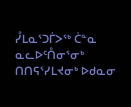ᓮᒪᓇᕐᑐᒦᐳᖅ ᑖᓐᓇ ᓇᓚᐅᑦᑍᓂᕐᓂᒃ ᑎᑎᕋᕐᓯᒪᔪᓂᒃ ᐅᑯᓇᓂ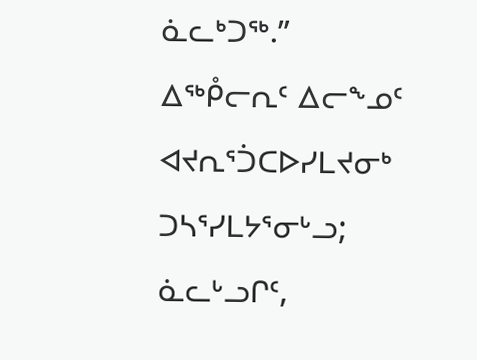ᓈᓚᒃᑐᖅ.”
ᐃᖅᑬᓕᕆᑦ ᐃᓕᖕᓄᑦ ᐊᔪᕆᕐᑑᑕᐅᓯᒪᔪᓂᒃ ᑐᓴᕐᓯᒪᔭᕐᓂᒡᓗ; ᓈᓚᒡᓗᒋᑦ,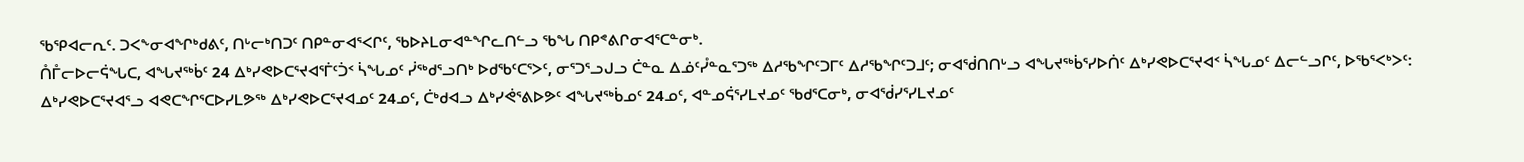ᖃᕿᐊᓕᕆᑦ. ᑐᐸᖕᓂᐊᖏᒃᑯᕕᑦ, ᑎᒡᓕᒃᑎᑐᑦ ᑎᑭᓐᓂᐊᕐᐸᒋᑦ, ᖃᐅᔨᒪᓂᐊᓐᖏᓚᑎᓪᓗ ᖃᖓ ᑎᑭᕝᕕᒋᓂᐊᕐᑕᓐᓂᒃ.
ᑍᒤᓕᐅᓕᕌᖓᑕ, ᐊᖓᔪᖅᑳᑦ 24 ᐃᒃᓯᕙᐅᑕᕐᔪᐊᕐᒦᑦᑑᑉ ᓵᖓᓄᑦ ᓰᖅᑯᕐᓗᑎᒃ ᐅᑯᖃᑦᑕᕐᐳᑦ, ᓂᕐᑐᕐᓗᒍᓗ ᑖᓐᓇ ᐃᓅᑦᓮᓐᓇᕐᑐᖅ ᐃᓱᖃᖏᑦᑐᒥᑦ ᐃᓱᖃᖏᑦᑐᒧᑦ; ᓂᐊᖂᑎᑎᒡᓗ ᐊᖓᔪᖅᑳᕐᓯᐅᑏᑦ ᐃᒃᓯᕙᐅᑕᕐᔪᐊᑉ ᓵᖓᓄᑦ ᐃᓕᓪᓗᒋᑦ, ᐅᖃᕐᐸᒃᐳᑦ:
ᐃᒃᓯᕙᐅᑕᕐᔪᐊᕐᓗ ᐊᕙᑕᖏᕐᑕᐅᓯᒪᕗᖅ ᐃᒃᓯᕙᐅᑕᕐᔪᐊᓄᑦ 24ᓄᑦ, ᑖᒃᑯᐊᓗ ᐃᒃᓯᕚᕐᕕᐅᕗᑦ ᐊᖓᔪᖅᑳᓄᑦ 24ᓄᑦ, ᐊᓐᓄᕌᕐᓯᒪᔪᓄᑦ ᖃᑯᕐᑕᓂᒃ, ᓂᐊᖂᓯᕐᓯᒪᔪᓄᑦ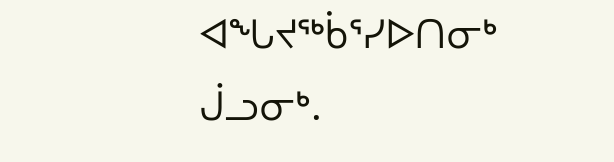ᐊᖓᔪᖅᑳᕐᓯᐅᑎᓂᒃ ᒎᓗᓂᒃ.